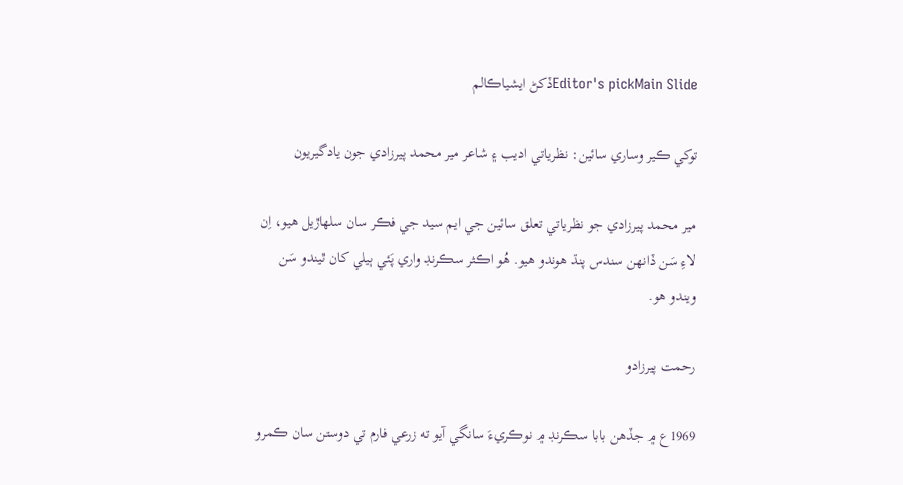Editor's pickMain Slideڏکڻ ايشياڪالم

توکي ڪير وساري سائين: نظرياتي اديب ۽ شاعر مير محمد پيرزادي جون يادگيريون

مير محمد پيرزادي جو نظرياتي تعلق سائين جي ايم سيد جي فڪر سان سلهاڙيل هيو، اِن لاءِ سَن ڏانهن سندس پنڌ هوندو هيو. ھُو اڪثر سڪرنڊ واري پَئي ٻيلي کان ٿيندو سَن ويندو ھو.

رحمت پيرزادو

1969ع ۾ جڏهن بابا سڪرنڊ ۾ نوڪريءَ سانگي آيو ته زرعي فارم تي دوستن سان ڪمرو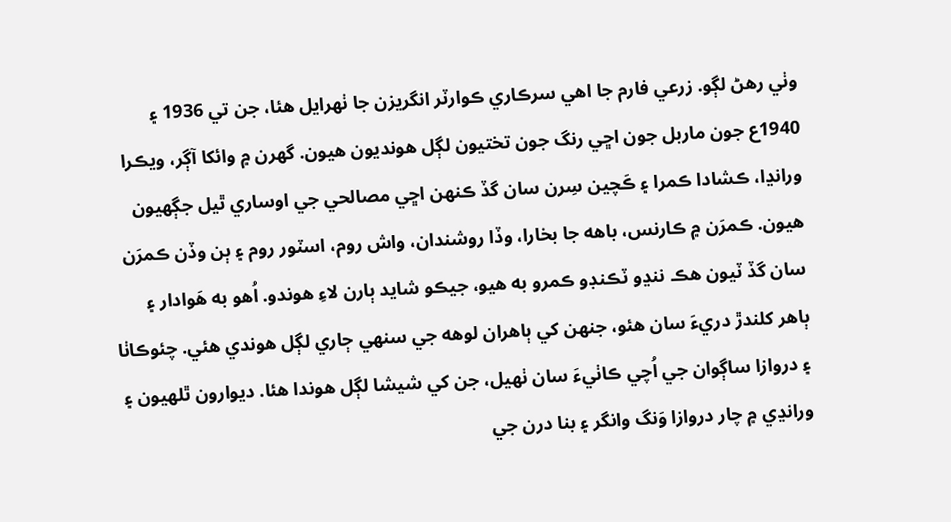وٺي رهڻ لڳو. زرعي فارم جا اهي سرڪاري ڪوارٽر انگريزن جا ٺهرايل هئا، جن تي 1936 ۽ 1940ع جون ماربل جون اڇي رنگ جون تختيون لڳل هونديون هيون. گھرن ۾ وائکا آڳر، ويڪرا ورانڍا، ڪشادا ڪمرا ۽ ڪَچين سِرن سان گڏ ڪنهن اڇي مصالحي جي اوساري ٿيل جڳهيون هيون. ڪمرَن ۾ ڪارنس، باهه جا بخارا، وڏا روشندان، واش روم، اسٽور روم ۽ ٻن وڏن ڪمرَن سان گڏ ٽيون هڪ ننڍو ٽڪنڊو ڪمرو به هيو، جيڪو شايد ٻارن لاءِ هوندو. اُهو به هَوادار ۽ ٻاهر کلندڙ دريءَ سان هئو، جنهن کي ٻاهران لوهه جي سنهي ڄاري لڳل هوندي هئي. چئوڪاٺا ۽ دروازا ساڳوان جي اُچي ڪاٺيءَ سان ٺهيل، جن کي شيشا لڳل هوندا هئا. ديوارون ٿلهيون ۽ ورانڍي ۾ چار دروازا وَنگ وانگر ۽ بنا درن جي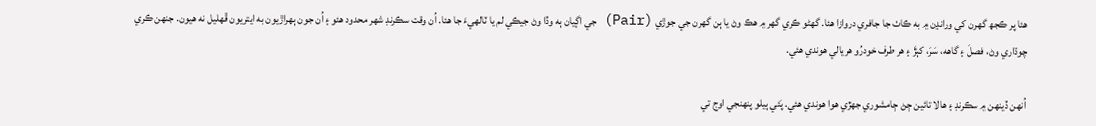هئا پر ڪجھ گھرن کي ورانڍن ۾ به ڪاٺ جا جافري دروازا هئا. گھڻو ڪري گھر ۾ هڪ وڻ يا ٻن گھرن جي جوڙي (Pair) جي اڳيان ٻه وڏا وڻ جيڪي لم يا ٽالهيءَ جا هئا. اُن وقت سڪرنڊ شهر محدود هئو ۽ اُن جون ٻهراڙيون به ايتريون ڦهليل نه هيون. جنهن ڪري چوڌاري وڻ، فصلَ ۽ گاهه، سَرَ، کٻڙَ ۽ هر طرف خودرُو هريالي هوندي هئي.

اُنهن ڏينهن ۾ سڪرنڊ ۽ هالا تائين ڄڻ ڄامشوري جهڙي هوا هوندي هئي. پَئي ٻيلو پنهنجي اوج تي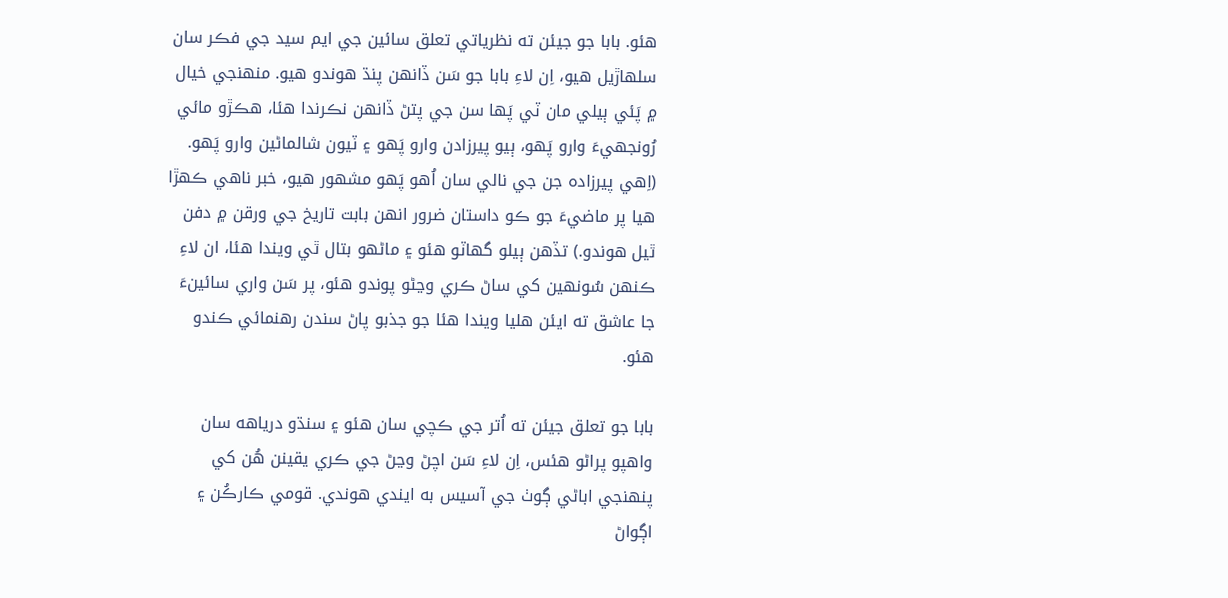هئو. بابا جو جيئن ته نظرياتي تعلق سائين جي ايم سيد جي فڪر سان سلهاڙيل هيو، اِن لاءِ بابا جو سَن ڏانهن پنڌ هوندو هيو. منهنجي خيال ۾ پَئي ٻيلي مان ٽي پَها سن جي پتڻ ڏانهن نڪرندا هئا، هڪڙو مائي رُونجھيءَ وارو پَهو، ٻيو پيرزادن وارو پَهو ۽ ٽيون شالماڻين وارو پَهو. (اِهي پيرزاده جن جي نالي سان اُهو پَهو مشهور هيو، خبر ناهي ڪهڙا هيا پر ماضيءَ جو ڪو داستان ضرور انهن بابت تاريخ جي ورقن ۾ دفن ٿيل هوندو.) تڏهن ٻيلو گھاٽو هئو ۽ ماڻهو بتال ٿي ويندا هئا، ان لاءِ ڪنهن سُونهين کي ساڻ ڪري وڃڻو پوندو هئو، پر سَن واري سائينءَ جا عاشق ته ايئن هليا ويندا هئا جو جذبو پاڻ سندن رهنمائي ڪندو هئو.

بابا جو تعلق جيئن ته اُتر جي ڪچي سان هئو ۽ سنڌو درياهه سان واهپو پراڻو هئس، اِن لاءِ سَن اچڻ وڃڻ جي ڪري يقينن هُن کي پنهنجي اباڻي ڳوٺ جي آسيس به ايندي هوندي. قومي ڪارڪُن ۽ اڳواڻ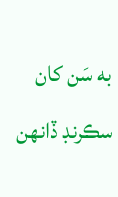به سَن کان سڪرنڊ ڏانهن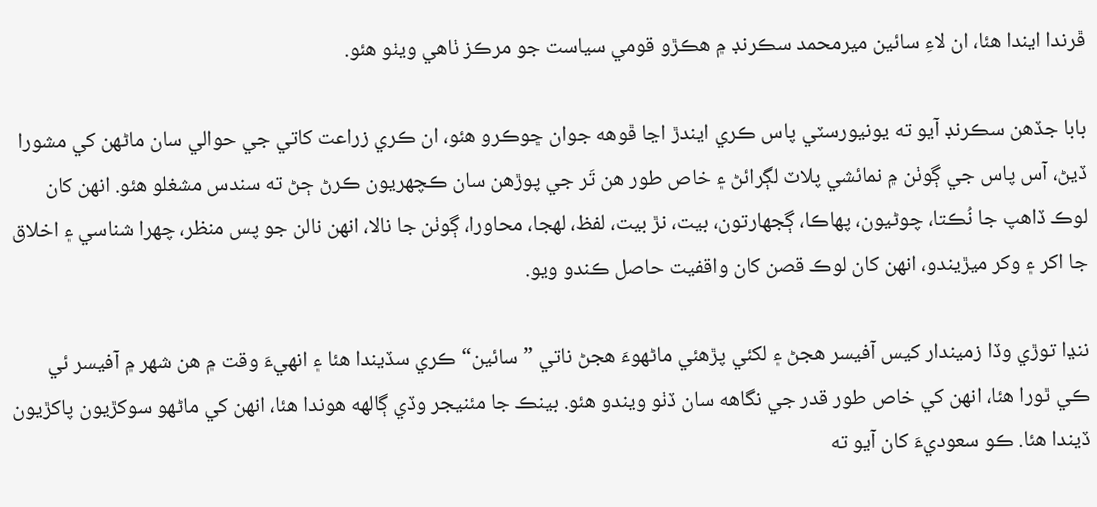ڦرندا ايندا هئا، ان لاءِ سائين ميرمحمد سڪرنڊ ۾ هڪڙو قومي سياست جو مرڪز ٺاهي ويٺو هئو.

بابا جڏهن سڪرنڊ آيو ته يونيورسٽي پاس ڪري ايندڙ اڃا ڦوهه جوان ڇوڪرو هئو، ان ڪري زراعت کاتي جي حوالي سان ماڻهن کي مشورا ڏيڻ، آس پاس جي ڳوٺن ۾ نمائشي پلاٽ لڳرائڻ ۽ خاص طور هن تَر جي پوڙهن سان ڪچهريون ڪرڻ ڄڻ ته سندس مشغلو هئو. انهن کان لوڪ ڏاهپ جا نُڪتا، چوڻيون، پهاڪا، ڳجھارتون، بيت، نڙ بيت، لفظ، لهجا، محاورا، ڳوٺن جا نالا، انهن نالن جو پس منظر، چهرا شناسي ۽ اخلاق جا اکر ۽ وکر ميڙيندو، انهن کان لوڪ قصن کان واقفيت حاصل ڪندو ويو.

ننڍا توڙي وڏا زميندار کيس آفيسر هجڻ ۽ لکئي پڙهئي ماڻهوءَ هجڻ ناتي ”سائين“ ڪري سڏيندا هئا ۽ انهيءَ وقت ۾ هن شهر ۾ آفيسر ئي ڪي ٿورا هئا، انهن کي خاص طور قدر جي نگاهه سان ڏٺو ويندو هئو. بينڪ جا مئنيجر وڏي ڳالهه هوندا هئا، انهن کي ماڻهو سوکڙيون پاکڙيون ڏيندا هئا. ڪو سعوديءَ کان آيو ته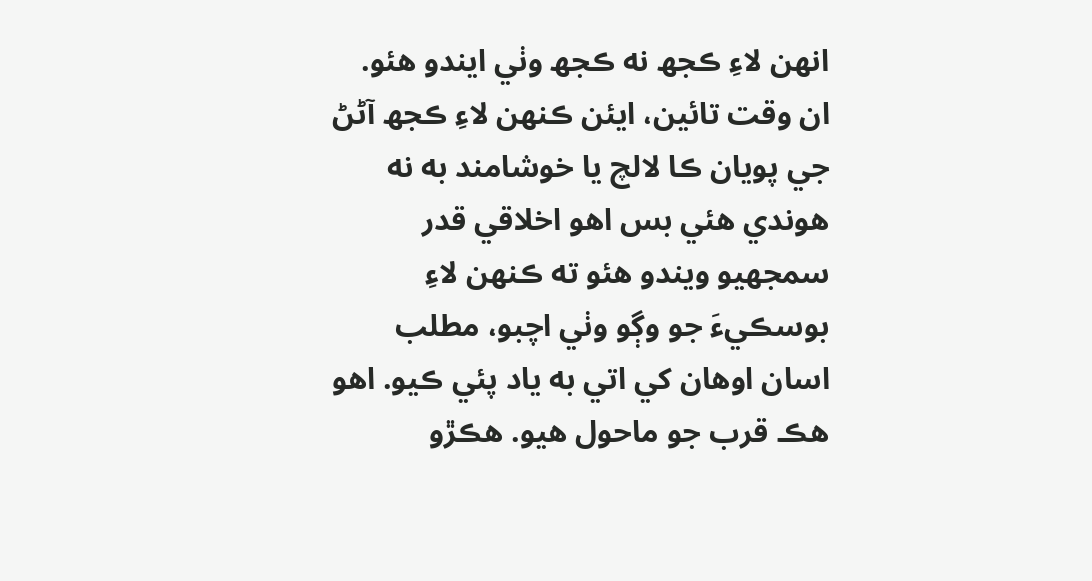انهن لاءِ ڪجھ نه ڪجھ وٺي ايندو هئو. ان وقت تائين، ايئن ڪنهن لاءِ ڪجھ آڻڻ جي پويان ڪا لالچ يا خوشامند به نه هوندي هئي بس اهو اخلاقي قدر سمجھيو ويندو هئو ته ڪنهن لاءِ بوسڪيءَ جو وڳو وٺي اچبو، مطلب اسان اوهان کي اتي به ياد پئي ڪيو. اهو هڪ قرب جو ماحول هيو. هڪڙو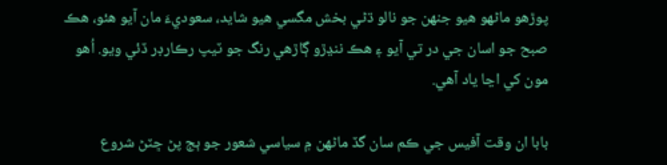پوڙهو ماڻهو هيو جنهن جو نالو ڌڻي بخش مگسي هيو شايد، سعوديءَ مان آيو هئو، هڪ صبح جو اسان جي در تي آيو ۽ هڪ ننڍڙو ڳاڙهي رنگ جو ٽيپ رڪارڊر ڏئي ويو. اُهو مون کي اڃا ياد آهي.

بابا ان وقت آفيس جي ڪم سان گڏ ماڻهن ۾ سياسي شعور جو ٻج پڻ ڇٽڻ شروع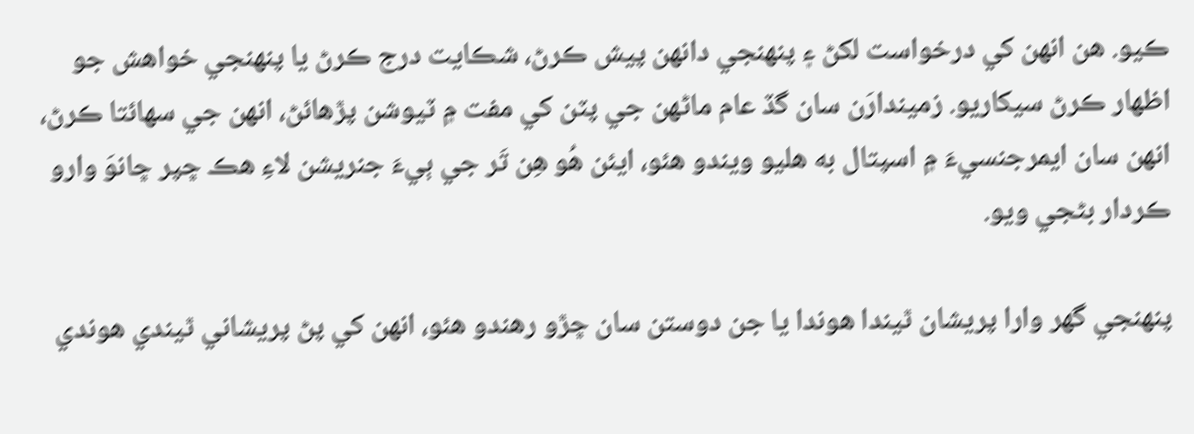ڪيو. هن انهن کي درخواست لکڻ ۽ پنهنجي دانهن پيش ڪرڻ، شڪايت درج ڪرڻ يا پنهنجي خواهش جو اظهار ڪرڻ سيکاريو. زميندارَن سان گڏ عام ماڻهن جي پٽن کي مفت ۾ ٽيوشن پڙهائڻ، انهن جي سهائتا ڪرڻ، انهن سان ايمرجنسيءَ ۾ اسپتال به هليو ويندو هئو، ايئن هُو هِن تَر جي ٻيءَ جنريشن لاءِ هڪ ڇپر ڇانوَ وارو ڪردار بڻجي ويو.

پنهنجي گھر وارا پريشان ٿيندا هوندا يا جن دوستن سان ڇڙو رهندو هئو، انهن کي پڻ پريشاني ٿيندي هوندي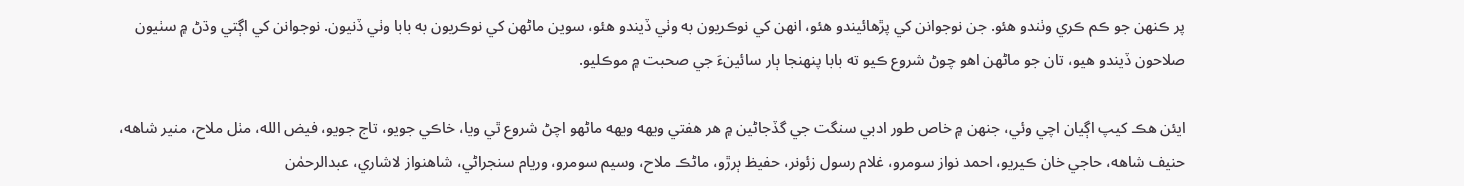پر ڪنهن جو ڪم ڪري وٺندو هئو. جن نوجوانن کي پڙهائيندو هئو، انهن کي نوڪريون به وٺي ڏيندو هئو، سوين ماڻهن کي نوڪريون به بابا وٺي ڏنيون. نوجوانن کي اڳتي وڌڻ ۾ سٺيون صلاحون ڏيندو هيو، تان جو ماڻهن اهو چوڻ شروع ڪيو ته بابا پنهنجا ٻار سائينءَ جي صحبت ۾ موڪليو.

ايئن هڪ کيپ اڳيان اچي وئي، جنهن ۾ خاص طور ادبي سنگت جي گڏجاڻين ۾ هر هفتي ويهه ويهه ماڻهو اچڻ شروع ٿي ويا، خاڪي جويو، تاج جويو، فيض الله، مٺل ملاح، منير شاهه، حنيف شاهه، حاجي خان ڪيريو، احمد نواز سومرو، غلام رسول زئونر، حفيظ ٻرڙو، ماڻڪ ملاح، وسيم سومرو، وريام سنجراڻي، شاهنواز لاشاري، عبدالرحمٰن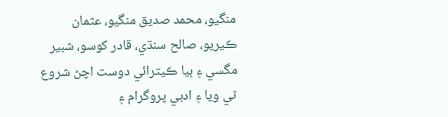منگيو، محمد صديق منگيو، عثمان ڪيريو، صالح سنڌي، قادر کوسو، شبير مگسي ۽ ٻيا ڪيترائي دوست اچڻ شروع ٿي ويا ۽ ادبي پروگرام ۽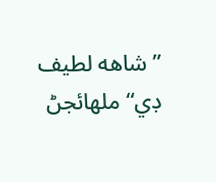”شاهه لطيف ڊي“ ملهائجڻ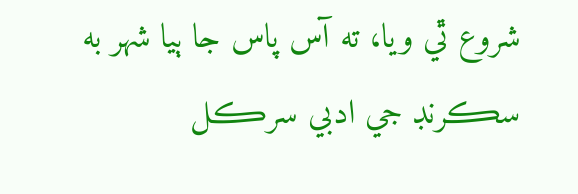شروع ٿي ويا، ته آس پاس جا ٻيا شهر به سڪرنڊ جي ادبي سرڪل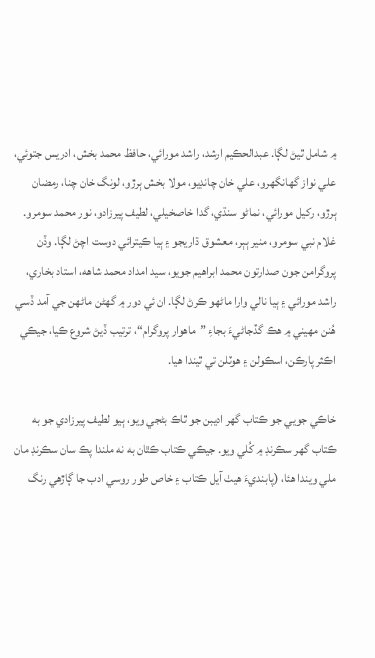۾ شامل ٿيڻ لڳا. عبدالحڪيم ارشد، راشد مورائي، حافظ محمد بخش، ادريس جتوئي، علي نواز گھانگھرو، علي خان چانڊيو، مولا بخش ٻرڙو، لونگ خان چنا، رمضان ٻرڙو، رکيل مورائي، نماڻو سنڌي، گدا خاصخيلي، لطيف پيرزادو، نور محمد سومرو. غلام نبي سومرو، منير ٻٻر، معشوق ڌاريجو ۽ ٻيا ڪيترائي دوست اچڻ لڳا. وڏن پروگرامن جون صدارتون محمد ابراهيم جويو، سيد امداد محمد شاهه، استاد بخاري، راشد مورائي ۽ ٻيا نالي وارا ماڻهو ڪرڻ لڳا. ان ئي دور ۾ گھڻن ماڻهن جي آمد ڏسي هُنن مهيني ۾ هڪ گڏجاڻيءَ بجاءِ ”ماهوار پروگرام“، ترتيب ڏيڻ شروع ڪيا، جيڪي اڪثر پارڪن، اسڪولن ۽ هوٽلن تي ٿيندا هيا.

خاڪي جويي جو ڪتاب گھر اديبن جو ٿاڪ بڻجي ويو، ٻيو لطيف پيرزادي جو به ڪتاب گھر سڪرنڊ ۾ کُلي ويو. جيڪي ڪتاب ڪٿان به نه ملندا پڪ سان سڪرنڊ مان ملي ويندا هئا، (پابنديءَ هيٺ آيل ڪتاب ۽ خاص طور روسي ادب جا ڳاڙهي رنگ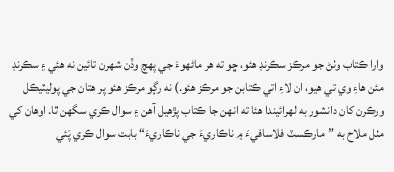وارا ڪتاب وٺڻ جو مرڪز سڪرنڊ هئو، ڇو ته هر ماڻهوءَ جي پهچ وڏن شهرن تائين نه هئي ۽ سڪرنڊ مئن هاءِ وي تي هيو، ان لاءِ اتي ڪتابن جو مرڪز هئو.) نه رڳو مرڪز هئو پر هتان جي پوليٽيڪل ورڪرن کان دانشور به لهرائيندا هئا ته انهن جا ڪتاب پڙهيل آهن ۽ سوال ڪري سگھن ٿا. اوهان کي مٺل ملاح به ”مارڪسٽ فلاسافيءَ ۾ ناڪاريءَ جي ناڪاريءَ“ بابت سوال ڪري پَئي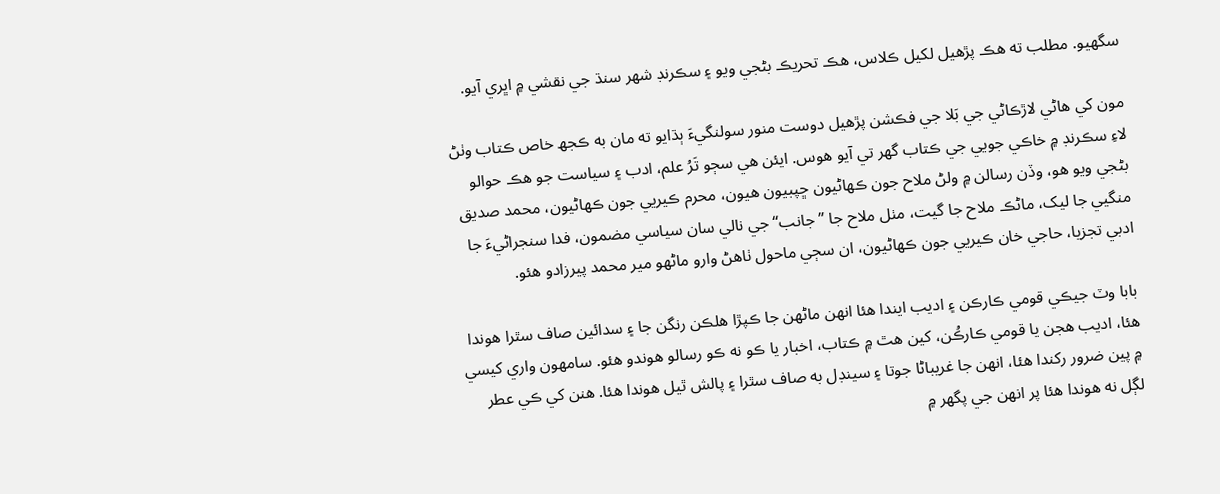سگھيو. مطلب ته هڪ پڙهيل لکيل ڪلاس، هڪ تحريڪ بڻجي ويو ۽ سڪرنڊ شهر سنڌ جي نقشي ۾ اڀري آيو.

مون کي هاڻي لاڙڪاڻي جي بَلا جي فڪشن پڙهيل دوست منور سولنگيءَ ٻڌايو ته مان به ڪجھ خاص ڪتاب وٺڻ لاءِ سڪرنڊ ۾ خاڪي جويي جي ڪتاب گھر تي آيو هوس. ايئن هي سڄو تَرُ علم، ادب ۽ سياست جو هڪ حوالو بڻجي ويو هو، وڏن رسالن ۾ ولڻ ملاح جون ڪهاڻيون ڇپبيون هيون، محرم ڪيريي جون ڪهاڻيون، محمد صديق منگيي جا ليک، ماڻڪ ملاح جا گيت، مٺل ملاح جا ”جانب“ جي نالي سان سياسي مضمون، فدا سنجراڻيءَ جا ادبي تجزيا، حاجي خان ڪيريي جون ڪهاڻيون، ان سڄي ماحول ٺاهڻ وارو ماڻهو مير محمد پيرزادو هئو.

بابا وٽ جيڪي قومي ڪارڪن ۽ اديب ايندا هئا انهن ماڻهن جا ڪپڙا هلڪن رنگن جا ۽ سدائين صاف سٿرا هوندا هئا، اديب هجن يا قومي ڪارڪُن، کين هٿ ۾ ڪتاب، اخبار يا ڪو نه ڪو رسالو هوندو هئو. سامهون واري کيسي ۾ پين ضرور رکندا هئا، انهن جا غريباڻا جوتا ۽ سينڊل به صاف سٿرا ۽ پالش ٿيل هوندا هئا. هنن کي ڪي عطر لڳل نه هوندا هئا پر انهن جي پگھر ۾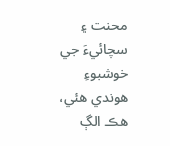محنت ۽ سچائيءَ جي خوشبوءِ هوندي هئي، هڪ الڳ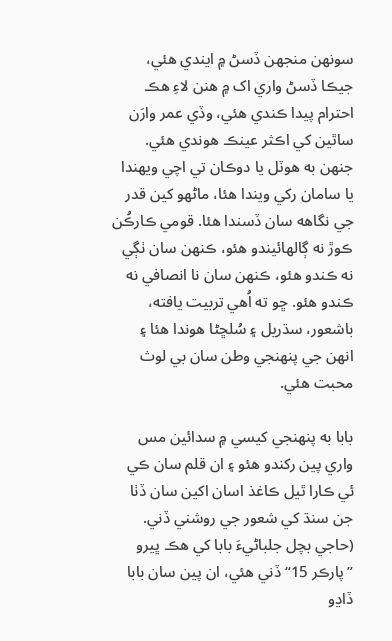سونهن منجھن ڏسڻ ۾ ايندي هئي، جيڪا ڏسڻ واري اک ۾ هنن لاءِ هڪ احترام پيدا ڪندي هئي، وڏي عمر وارَن ساٿين کي اڪثر عينڪ هوندي هئي. جنهن به هوٽل يا دوڪان تي اچي ويهندا يا سامان رکي ويندا هئا، ماڻهو کين قدر جي نگاهه سان ڏسندا هئا. قومي ڪارڪُن ڪوڙ نه ڳالهائيندو هئو، ڪنهن سان ٺڳي نه ڪندو هئو، ڪنهن سان نا انصافي نه ڪندو هئو. ڇو ته اُهي تربيت يافته، باشعور، سڌريل ۽ سُلڇڻا هوندا هئا ۽ انهن جي پنهنجي وطن سان بي لوث محبت هئي.

بابا به پنهنجي کيسي ۾ سدائين مس واري پين رکندو هئو ۽ ان قلم سان ڪي ئي ڪارا ٿيل ڪاغذ اسان اکين سان ڏٺا جن سنڌ کي شعور جي روشني ڏني. (حاجي بچل جلباڻيءَ بابا کي هڪ ڀيرو ”پارڪر 15“ ڏني هئي، ان پين سان بابا ڏاڍو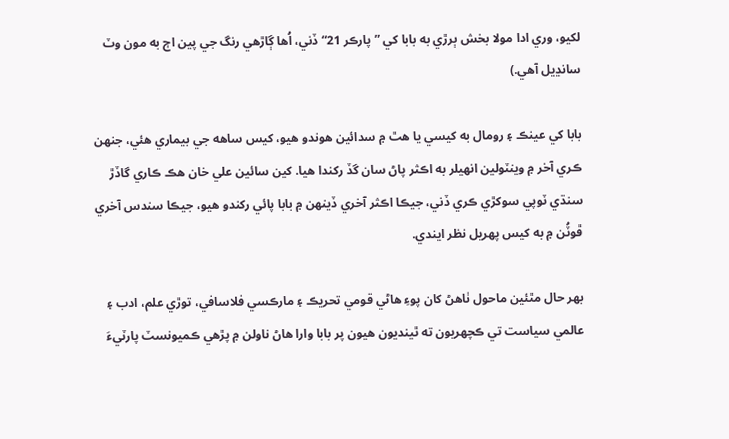لکيو، وري ادا مولا بخش ٻرڙي به بابا کي ”پارڪر 21“ ڏني، اُها ڳاڙهي رنگ جي پين اڄ به مون وٽ سانڍيل آهي.)

بابا کي عينڪ ۽ رومال به کيسي يا هٿ ۾ سدائين هوندو هيو، کيس ساهه جي بيماري هئي، جنهن ڪري آخر ۾ وينٽولين انهيلر به اڪثر پاڻ سان گڏ رکندا هيا. کين سائين علي خان هڪ ڪاري گاڏڙ سنڌي ٽوپي سوکڙي ڪري ڏني، جيڪا اڪثر آخري ڏينهن ۾ بابا پائي رکندو هيو، جيڪا سندس آخري ڦوٽُن ۾ به کيس پهريل نظر ايندي.

بهر حال مٿئين ماحول ٺاهڻ کان پوءِ هاڻي قومي تحريڪ ۽ مارڪسي فلاسافي، توڙي علم، ادب ۽ عالمي سياست تي ڪچهريون ته ٿينديون هيون پر بابا وارا هاڻ ناولن ۾ پڙهي ڪميونسٽ پارٽيءَ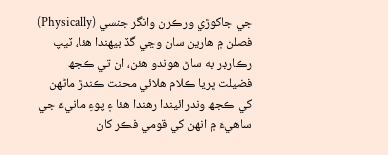جي جاکوڙي ورڪرن وانگر جنسي (Physically) فصلن ۾ هارين سان وڃي گڏ بيهندا هئا، ٽيپ رڪارڊر به ساڻ هوندو هئن، ان تي ڪجھ فضيلت ڀريا ڪلام هلائي محنت ڪندڙ ماڻهن کي ڪجھ وندرائيندا رهندا هئا ۽ پوءِ مانيءَ جي ساهيءَ ۾ انهن کي قومي فڪر کان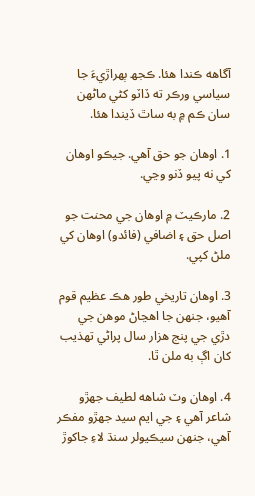آگاهه ڪندا هئا. ڪجھ ٻهراڙيءَ جا سياسي ورڪر ته ڏاٽو کڻي ماڻهن سان ڪم ۾ به ساٿ ڏيندا هئا.

1. اوهان جو حق آهي. جيڪو اوهان کي نه پيو ڏنو وڃي.

2. مارڪيٽ ۾ اوهان جي محنت جو اصل حق ۽ اضافي (فائدو) اوهان کي ملڻ کپي.

3. اوهان تاريخي طور هڪ عظيم قوم آهيو، جنهن جا اهڃاڻ موهن جي دڙي جي پنج هزار سال پراڻي تهذيب کان اڳ به ملن ٿا.

4. اوهان وٽ شاهه لطيف جهڙو شاعر آهي ۽ جي ايم سيد جهڙو مفڪر آهي، جنهن سيڪيولر سنڌ لاءِ جاکوڙ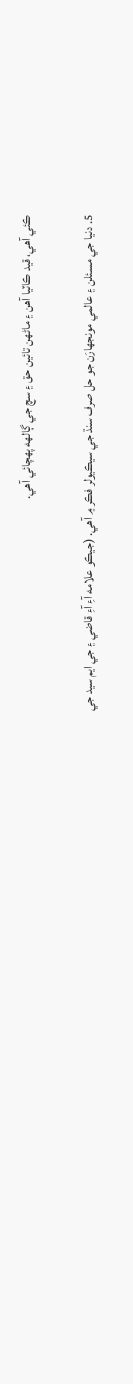ڪئي آهي، قيد ڪاٽيا آهن ۽ ماڻهن تائين حق ۽ سچ جي ڳالهه پهچائي آهي.

5. دنيا جي مسئلن ۽ عالمي مونجھارَن جو حل صرف سنڌ جي سيڪيولر فڪر ۾ آهي. (جيڪو علامه آءِ آءِ قاضي ۽ جي ايم سيد جي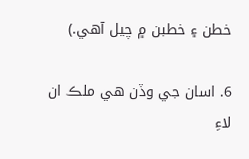خطن ۽ خطبن ۾ چيل آهي.)

6. اسان جي وڏن هي ملڪ ان لاءِ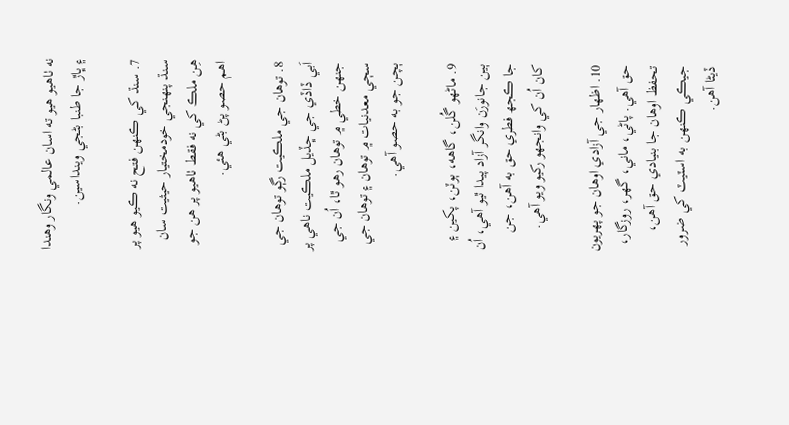نه ٺاهيو هيو ته اسان عالمي ونگار وهندا ۽ ڀاڙ جا طنبا بڻجي وينداسين.

7. سنڌ کي ڪنهن فتح نه ڪيو هيو پر سنڌ پنهنجي خودمختيار حيثيت سان هِن ملڪ کي نه فقط ٺاهيو پر هن جو اهم حصو پڻ بڻي هئي.

8. توهان جي ملڪيت رڳو توهان جي اَبي ڏاڏي جي ڇڏيل ملڪيت ناهي پر جنهن خطي ۾ توهان رهو ٿا، اُن جي سڄي معدنيات ۾ توهان ۽ توهان جي ٻچن جو به حصو آهي.

9. ماڻهو گُلن، گاهه، ٻوٽن، پکين ۽ ٻين جانورَن وانگر آزاد پيدا ٿيو آهي، اُن جا ڪجھ فطري حق به آهن، جن کان اُن کي وانجھو رکيو ويو آهي.

10. اظهار جي آزادي اوهان جو پهريون حق آهي. پاڻي، ماني، گھر، روزگار، تحفظ اوهان جا بنيادي حق آهن، جيڪي ڪنهن به اسٽيٽ کي ضرور ڏيڻا آهن.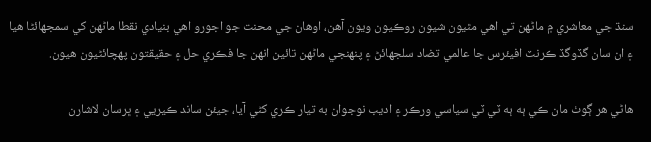سنڌ جي معاشري ۾ ماڻهن تي اهي مٿيون شيون روڪيون ويون آهن، اوهان جي محنت جو اجورو اهي بنيادي نقطا ماڻهن کي سمجھائڻا هيا ۽ ان سان گڏوگڏ ڪرنٽ افيئرس جا عالمي تضاد سلجھائڻ ۽ پنهنجي ماڻهن تائين انهن جا فڪري حل ۽ حقيقتون پهچائڻيون هيون.

هاڻي هر ڳوٺ مان ڪي ٻه ٻه ٽي ٽي سياسي ورڪر ۽ اديب نوجوان به تيار ڪري کڻي آيا، جيئن ساند ڪيريي ۽ ڀرسان لاشارن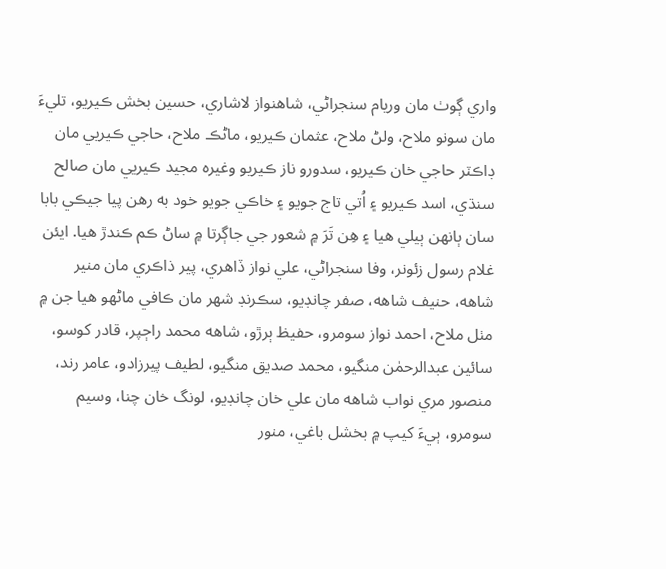واري ڳوٺ مان وريام سنجراڻي، شاهنواز لاشاري، حسين بخش ڪيريو، تليءَ مان سونو ملاح، ولڻ ملاح، عثمان ڪيريو، ماڻڪ ملاح، حاجي ڪيريي مان ڊاڪٽر حاجي خان ڪيريو، سدورو ناز ڪيريو وغيره مجيد ڪيريي مان صالح سنڌي، اسد ڪيريو ۽ اُتي تاج جويو ۽ خاڪي جويو خود به رهن پيا جيڪي بابا سان ٻانهن ٻيلي هيا ۽ هِن تَرَ ۾ شعور جي جاڳرتا ۾ ساڻ ڪم ڪندڙ هيا. ايئن غلام رسول زئونر، وفا سنجراڻي، علي نواز ڏاهري، پير ذاڪري مان منير شاهه، حنيف شاهه، صفر چانڊيو، سڪرنڊ شهر مان ڪافي ماڻهو هيا جن ۾ مٺل ملاح، احمد نواز سومرو، حفيظ ٻرڙو، شاهه محمد راڄپر، قادر کوسو، سائين عبدالرحمٰن منگيو، محمد صديق منگيو، لطيف پيرزادو، عامر رند، منصور مري نواب شاهه مان علي خان چانڊيو، لونگ خان چنا، وسيم سومرو، ٻيءَ کيپ ۾ بخشل باغي، منور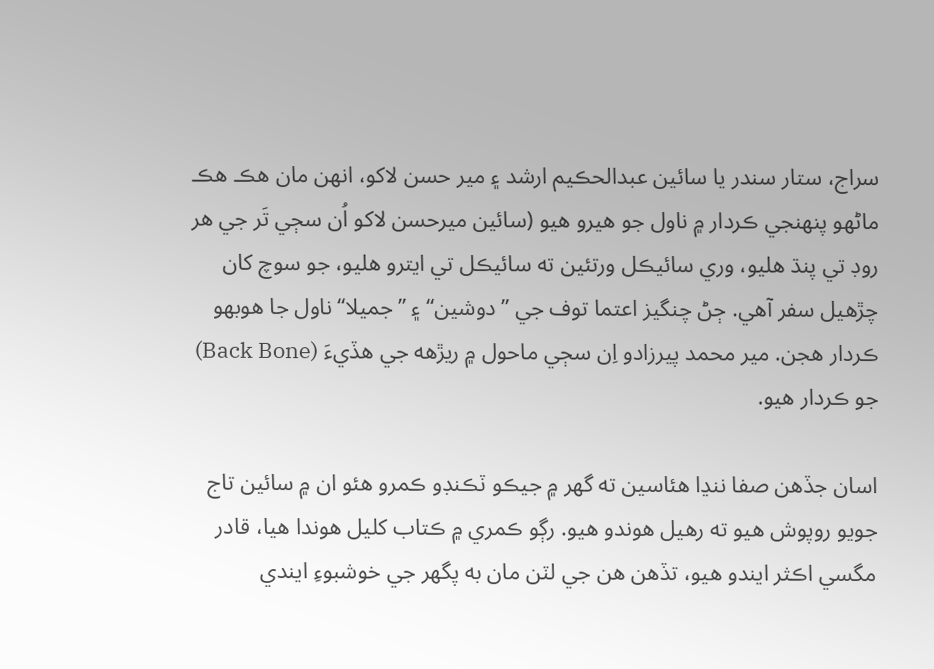سراج، ستار سندر يا سائين عبدالحڪيم ارشد ۽ مير حسن لاکو، انهن مان هڪ هڪ ماڻهو پنهنجي ڪردار ۾ ناول جو هيرو هيو (سائين ميرحسن لاکو اُن سڄي تَر جي هر روڊ تي پنڌ هليو، وري سائيڪل ورتئين ته سائيڪل تي ايترو هليو، جو سوچ کان چڙهيل سفر آهي. ڄڻ چنگيز اعتما توف جي ”دوشين“ ۽ ”جميلا“ ناول جا هوبهو ڪردار هجن. مير محمد پيرزادو اِن سڄي ماحول ۾ ريڙهه جي هڏيءَ (Back Bone) جو ڪردار هيو.

اسان جڏهن صفا ننڍا هئاسين ته گھر ۾ جيڪو ٽڪنڊو ڪمرو هئو ان ۾ سائين تاج جويو روپوش هيو ته رهيل هوندو هيو. رڳو ڪمري ۾ ڪتاب کليل هوندا هيا، قادر مگسي اڪثر ايندو هيو، تڏهن هن جي لٽن مان به پگھر جي خوشبوءِ ايندي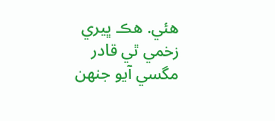هئي. هڪ ڀيري زخمي ٿي قادر مگسي آيو جنهن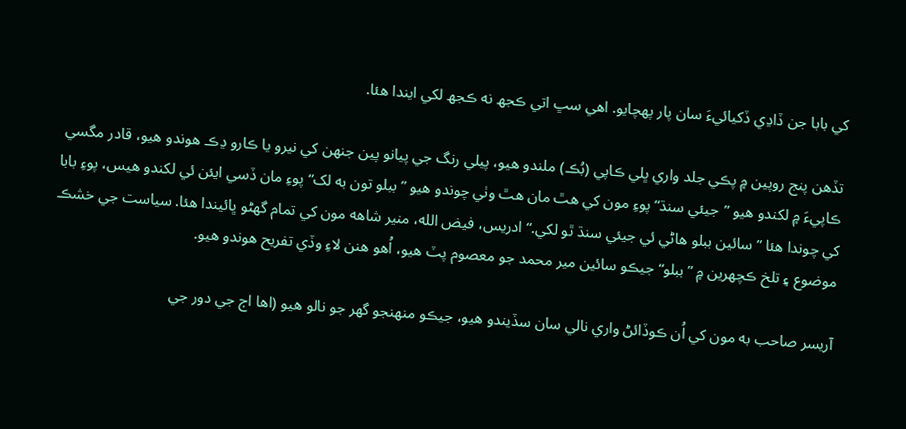کي بابا جن ڏاڍي ڏکيائيءَ سان پار پهچايو. اهي سڀ اتي ڪجھ نه ڪجھ لکي ايندا هئا.

تڏهن پنج روپين ۾ پڪي جلد واري ڀلي ڪاپي (بُڪ) ملندو هيو، پيلي رنگ جي پيانو پين جنهن کي نيرو يا ڪارو ڍڪ هوندو هيو، قادر مگسي ڪاپيءَ ۾ لکندو هيو ”جيئي سنڌ“ پوءِ مون کي هٿ مان هٿ وٺي چوندو هيو ”ببلو تون به لک“ پوءِ مان ڏسي ايئن ئي لکندو هيس، پوءِ بابا کي چوندا هئا ”سائين ببلو هاڻي ئي جيئي سنڌ ٿو لکي.“ ادريس، فيض الله، منير شاهه مون کي تمام گھڻو ڀائيندا هئا. سياست جي خشڪ موضوع ۽ تلخ ڪچهرين ۾ ”ببلو“ جيڪو سائين مير محمد جو معصوم پٽ هيو، اُهو هنن لاءِ وڏي تفريح هوندو هيو.

آريسر صاحب به مون کي اُن ڪوڏائڻ واري نالي سان سڏيندو هيو، جيڪو منهنجو گھر جو نالو هيو (اها اڄ جي دور جي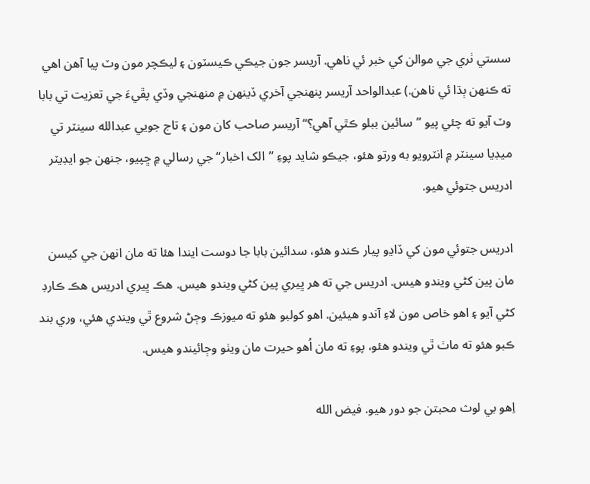سستي ٺري جي موالن کي خبر ئي ناهي. آريسر جون جيڪي ڪيسٽون ۽ ليڪچر مون وٽ پيا آهن اهي ته ڪنهن ٻڌا ئي ناهن.) عبدالواحد آريسر پنهنجي آخري ڏينهن ۾ منهنجي وڏي پڦيءَ جي تعزيت تي بابا وٽ آيو ته چئي پيو ”سائين ببلو ڪٿي آهي؟“ آريسر صاحب کان مون ۽ تاج جويي عبدالله سينٽر تي ميڊيا سينٽر ۾ انٽرويو به ورتو هئو، جيڪو شايد پوءِ ”الک اخبار“ جي رسالي ۾ ڇپيو، جنهن جو ايڊيٽر ادريس جتوئي هيو.

ادريس جتوئي مون کي ڏاڍو پيار ڪندو هئو، سدائين بابا جا دوست ايندا هئا ته مان انهن جي کيسن مان پين کڻي ويندو هيس. ادريس جي ته هر ڀيري پين کڻي ويندو هيس. هڪ ڀيري ادريس هڪ ڪارڊ کڻي آيو ۽ اهو خاص مون لاءِ آندو هيئين. اهو کولبو هئو ته ميوزڪ وڄڻ شروع ٿي ويندي هئي، وري بند ڪبو هئو ته ماٺ ٿي ويندو هئو، پوءِ ته مان اُهو حيرت مان ويٺو وڄائيندو هيس.

اِهو بي لوث محبتن جو دور هيو. فيض الله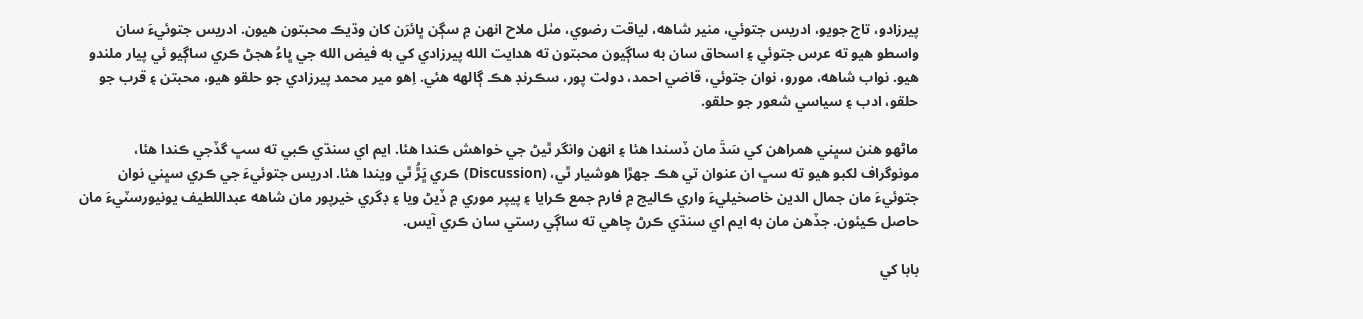پيرزادو، تاج جويو، ادريس جتوئي، منير شاهه، لياقت رضوي، مٺل ملاح انهن ۾ سڳن ڀائرَن کان وڌيڪ محبتون هيون. ادريس جتوئيءَ سان واسطو هيو ته عرس جتوئي ۽ اسحاق سان به ساڳيون محبتون ته هدايت الله پيرزادي کي به فيض الله جي ڀاءُ هجڻ ڪري ساڳيو ئي پيار ملندو هيو. نواب شاهه، مورو، نوان جتوئي، قاضي احمد، دولت پور، سڪرنڊ هڪ ڳالهه هئي. اِهو مير محمد پيرزادي جو حلقو هيو، محبتن ۽ قرب جو حلقو، ادب ۽ سياسي شعور جو حلقو.

ماڻهو هنن سڀني همراهن کي سَڌَ مان ڏسندا هئا ۽ انهن وانگر ٿيڻ جي خواهش ڪندا هئا. ايم اي سنڌي ڪبي ته سڀ گڏجي ڪندا هئا، مونوگراف لکبو هيو ته سڀ ان عنوان تي هڪ جهڙا هوشيار ٿي، (Discussion) ڪري ڀَڙُ ٿي ويندا هئا. ادريس جتوئيءَ جي ڪري سڀني نوان جتوئيءَ مان جمال الدين خاصخيليءَ واري ڪاليج ۾ فارم جمع ڪرايا ۽ پيپر موري ۾ ڏيڻ ويا ۽ ڊگري خيرپور مان شاهه عبداللطيف يونيورسٽيءَ مان حاصل ڪيئون. جڏهن مان به ايم اي سنڌي ڪرڻ چاهي ته ساڳي رستي سان ڪري آيس.

بابا کي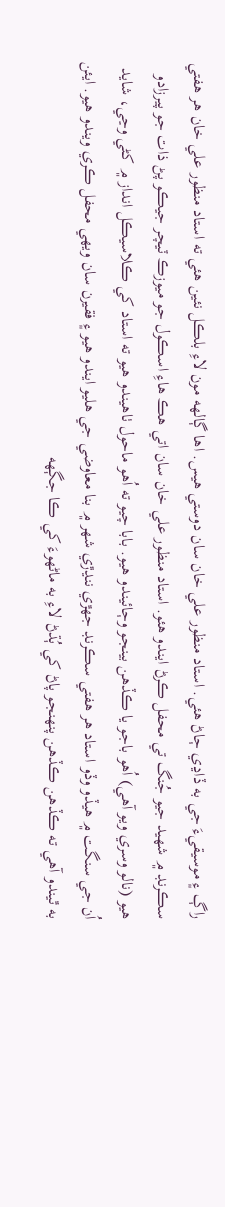راڳ ۽ موسيقيءَ جي به ڏاڍي ڄاڻ هئي. استاد منظور علي خان سان دوستي هيس. اها ڳالهه مون لاءِ بلڪل نئين هئي ته استاد منظور علي خان هر هفتي سڪرنڊ ۾ شهيد جيو جُنگ تي محفل ڪرڻ ايندو هئو. استاد منظور علي خان سان اتي هڪ هاءِ اسڪول جو ميوزڪ ٽيچر جيڪو پڻ ذات جو پيرزادو هيو (نالو وسري ويو آهي) اُهو باجو يا ڪڏهن بينجو وڄائيندو هيو. بابا چيو ته اُهو ماحول ٺاهيندو هيو ته استاد کي ڪلاسيڪل انداز ۾ کڻي وڃي، شايد اُن جي سنگت ۾ هيڏو وڏو استاد هر هفتي سڪرنڊ جهڙي ننڍڙي شهر ۾ بنا معاوضي جي هليو ايندو هيو ۽ فقيرن سان ويهي محفل ڪري ويندو هيو. ايئن به ٿيندو آهي ته ڪڏهن ڪڏهن پنهنجو پاڻ کي ٻُڌڻ لاءِ به ماڻهوءَ کي ڪا جڳهه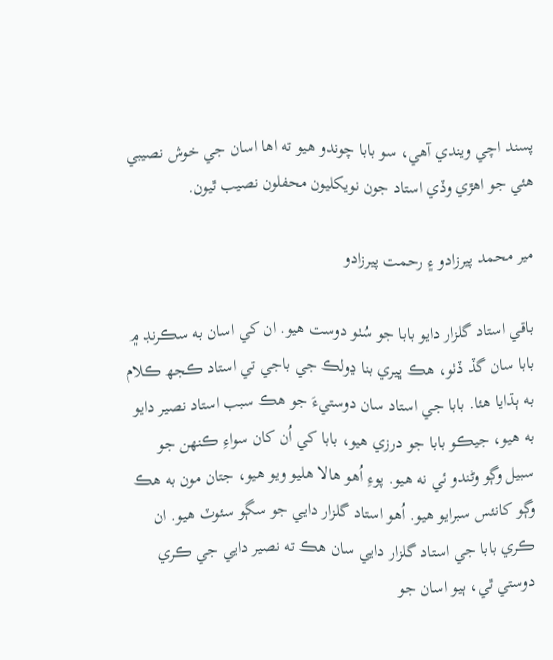پسند اچي ويندي آهي، سو بابا چوندو هيو ته اها اسان جي خوش نصيبي هئي جو اهڙي وڏي استاد جون نويکليون محفلون نصيب ٿيون.

مير محمد پيرزادو ۽ رحمت پيرزادو

باقي استاد گلزار دايو بابا جو سُٺو دوست هيو. ان کي اسان به سڪرنڊ ۾ بابا سان گڏ ڏٺو، هڪ ڀيري بنا ڍولڪ جي باجي تي استاد ڪجھ ڪلام به ٻڌايا هئا. بابا جي استاد سان دوستيءَ جو هڪ سبب استاد نصير دايو به هيو، جيڪو بابا جو درزي هيو، بابا کي اُن کان سواءِ ڪنهن جو سبيل وڳو وڻندو ئي نه هيو. پوءِ اُهو هالا هليو ويو هيو، جتان مون به هڪ وڳو کانئس سبرايو هيو. اُهو استاد گلزار دايي جو سڳو سئوٽ هيو. ان ڪري بابا جي استاد گلزار دايي سان هڪ ته نصير دايي جي ڪري دوستي ٿي، ٻيو اسان جو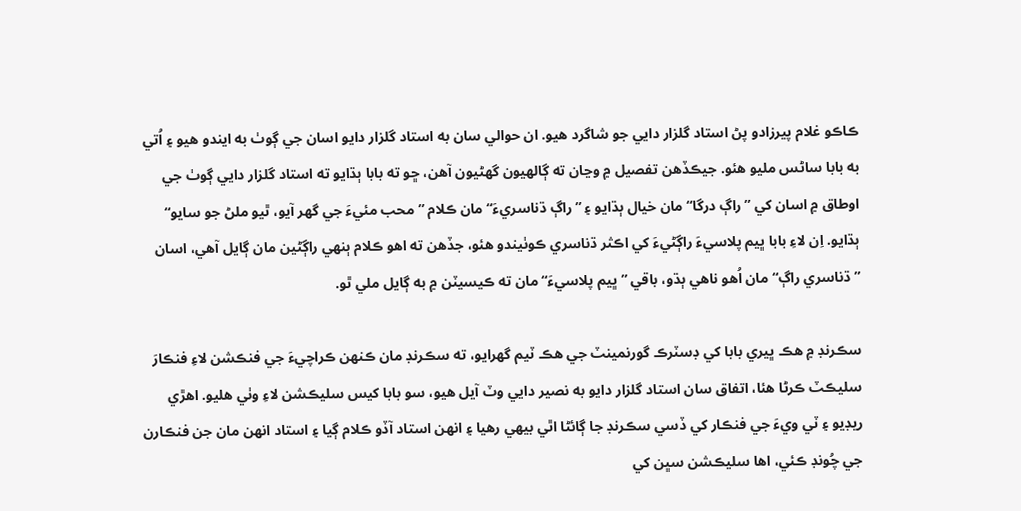ڪاڪو غلام پيرزادو پڻ استاد گلزار دايي جو شاگرد هيو. ان حوالي سان به استاد گلزار دايو اسان جي ڳوٺ به ايندو هيو ۽ اُتي به بابا ساڻس مليو هئو. جيڪڏهن تفصيل ۾ وڃان ته ڳالهيون گھڻيون آهن، ڇو ته بابا ٻڌايو ته استاد گلزار دايي ڳوٺ جي اوطاق ۾ اسان کي ”راڳ درگا“ مان خيال ٻڌايو ۽ ”راڳ ڌناسريءَ“ مان ڪلام ”محب مئيءَ جي گھر آيو، ٿيو ملڻ جو سايو“ ٻڌايو. اِن لاءِ بابا ڀيم پلاسيءَ راڳڻيءَ کي اڪثر ڌناسري ڪوٺيندو هئو، جڏهن ته اهو ڪلام ٻنهي راڳڻين مان ڳايل آهي، اسان ”ڌناسري راڳ“ مان اُهو ناهي ٻڌو، باقي ”ڀيم پلاسيءَ“ مان ته ڪيسيٽن ۾ به ڳايل ملي ٿو.

سڪرنڊ ۾ هڪ ڀيري بابا کي ڊسٽرڪ گورنمينٽ جي هڪ ٽيم گھرايو، ته سڪرنڊ مان ڪنهن ڪراچيءَ جي فنڪشن لاءِ فنڪارَ سليڪٽ ڪرڻا هئا، اتفاق سان استاد گلزار دايو به نصير دايي وٽ آيل هيو، سو بابا کيس سليڪشن لاءِ وٺي هليو. اهڙي ريڊيو ۽ ٽي ويءَ جي فنڪار کي ڏسي سڪرنڊ جا ڳائڻا اٿي بيهي رهيا ۽ انهن استاد آڏو ڪلام ڳيا ۽ استاد انهن مان جن فنڪارن جي چُونڊ ڪئي، اها سليڪشن سڀن کي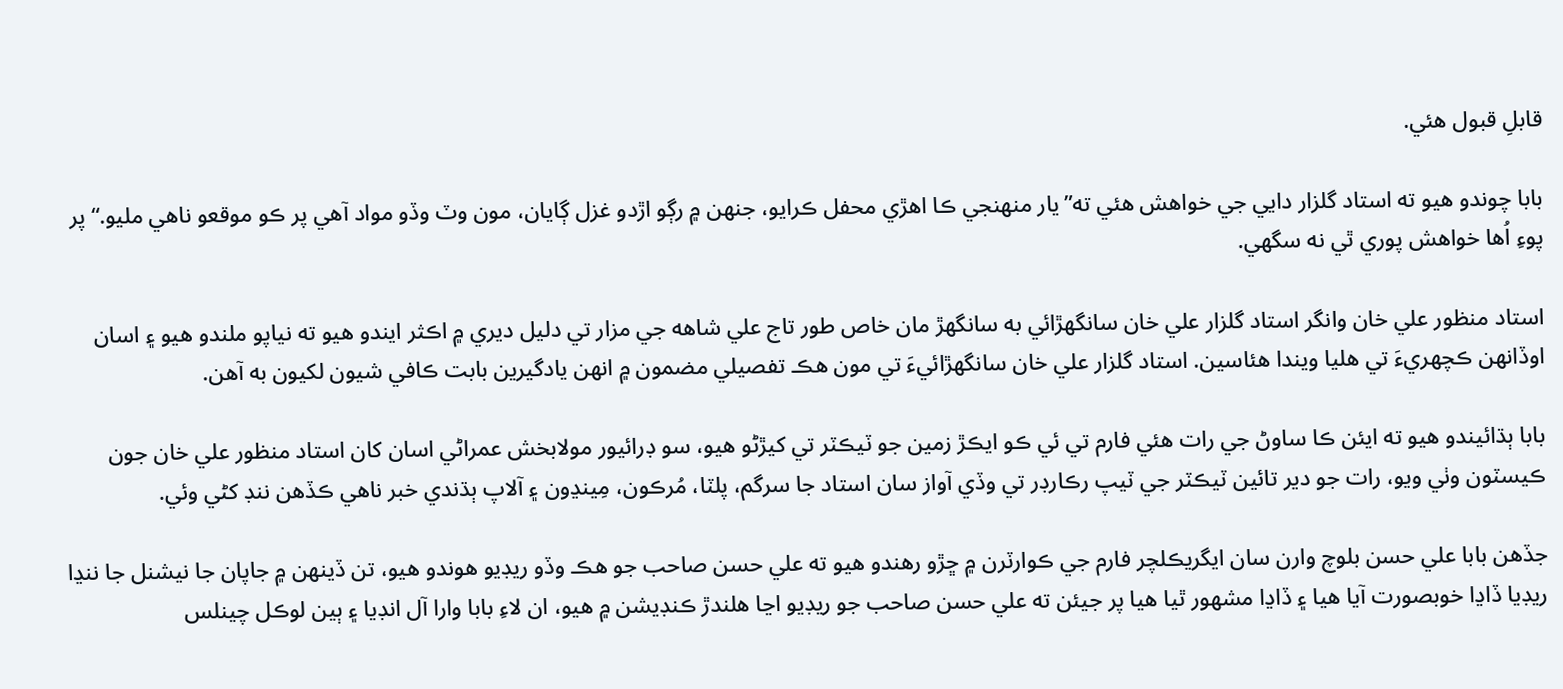قابلِ قبول هئي.

بابا چوندو هيو ته استاد گلزار دايي جي خواهش هئي ته”يار منهنجي ڪا اهڙي محفل ڪرايو، جنهن ۾ رڳو اڙدو غزل ڳايان، مون وٽ وڏو مواد آهي پر ڪو موقعو ناهي مليو.“ پر پوءِ اُها خواهش پوري ٿي نه سگھي.

استاد منظور علي خان وانگر استاد گلزار علي خان سانگھڙائي به سانگھڙ مان خاص طور تاج علي شاهه جي مزار تي دليل ديري ۾ اڪثر ايندو هيو ته نياپو ملندو هيو ۽ اسان اوڏانهن ڪچهريءَ تي هليا ويندا هئاسين. استاد گلزار علي خان سانگھڙائيءَ تي مون هڪ تفصيلي مضمون ۾ انهن يادگيرين بابت ڪافي شيون لکيون به آهن.

بابا ٻڌائيندو هيو ته ايئن ڪا ساوڻ جي رات هئي فارم تي ئي ڪو ايڪڙ زمين جو ٽيڪٽر تي کيڙڻو هيو، سو ڊرائيور مولابخش عمراڻي اسان کان استاد منظور علي خان جون ڪيسٽون وٺي ويو، رات جو دير تائين ٽيڪٽر جي ٽيپ رڪارڊر تي وڏي آواز سان استاد جا سرگم، پلٽا، مُرڪون، مِينڍون ۽ آلاپ ٻڌندي خبر ناهي ڪڏهن ننڊ کڻي وئي.

جڏهن بابا علي حسن بلوچ وارن سان ايگريڪلچر فارم جي ڪوارٽرن ۾ ڇڙو رهندو هيو ته علي حسن صاحب جو هڪ وڏو ريڊيو هوندو هيو، تن ڏينهن ۾ جاپان جا نيشنل جا ننڍا ريڊيا ڏاڍا خوبصورت آيا هيا ۽ ڏاڍا مشهور ٿيا هيا پر جيئن ته علي حسن صاحب جو ريڊيو اڃا هلندڙ ڪنڊيشن ۾ هيو، ان لاءِ بابا وارا آل انڊيا ۽ ٻين لوڪل چينلس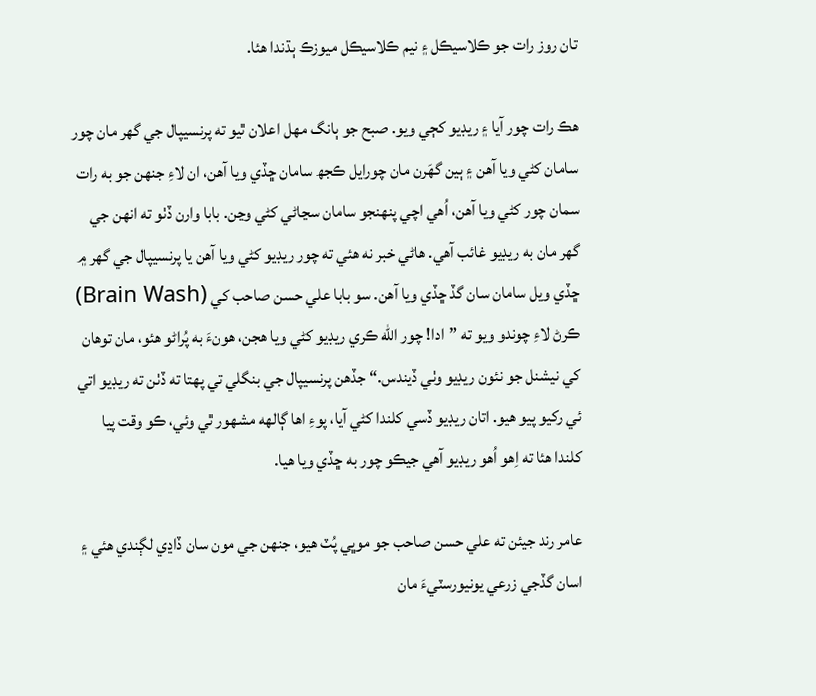تان روز رات جو ڪلاسيڪل ۽ نيم ڪلاسيڪل ميوزڪ ٻڌندا هئا.

هڪ رات چور آيا ۽ ريڊيو کڄي ويو. صبح جو ٻانگ مهل اعلان ٿيو ته پرنسيپال جي گھر مان چور سامان کڻي ويا آهن ۽ ٻين گھَرن مان چورايل ڪجھ سامان ڇڏي ويا آهن، ان لاءِ جنهن جو به رات سمان چور کڻي ويا آهن، اُهي اچي پنهنجو سامان سڃاڻي کڻي وڃن. بابا وارن ڏٺو ته انهن جي گھر مان به ريڊيو غائب آهي. هاڻي خبر نه هئي ته چور ريڊيو کڻي ويا آهن يا پرنسيپال جي گھر ۾ ڇڏي ويل سامان سان گڏ ڇڏي ويا آهن. سو بابا علي حسن صاحب کي (Brain Wash) ڪرڻ لاءِ چوندو ويو ته ”ادا! چور الله ڪري ريڊيو کڻي ويا هجن، هونءَ به پُراڻو هئو، مان توهان کي نيشنل جو نئون ريڊيو وٺي ڏيندس.“ جڏهن پرنسيپال جي بنگلي تي پهتا ته ڏٺن ته ريڊيو اتي ئي رکيو پيو هيو. اتان ريڊيو ڏسي کلندا کڻي آيا، پوءِ اها ڳالهه مشهور ٿي وئي، ڪو وقت پيا کلندا هئا ته اِهو اُهو ريڊيو آهي جيڪو چور به ڇڏي ويا هيا.

عامر رند جيئن ته علي حسن صاحب جو موڀي پُٽ هيو، جنهن جي مون سان ڏاڍي لڳندي هئي ۽ اسان گڏجي زرعي يونيورسٽيءَ مان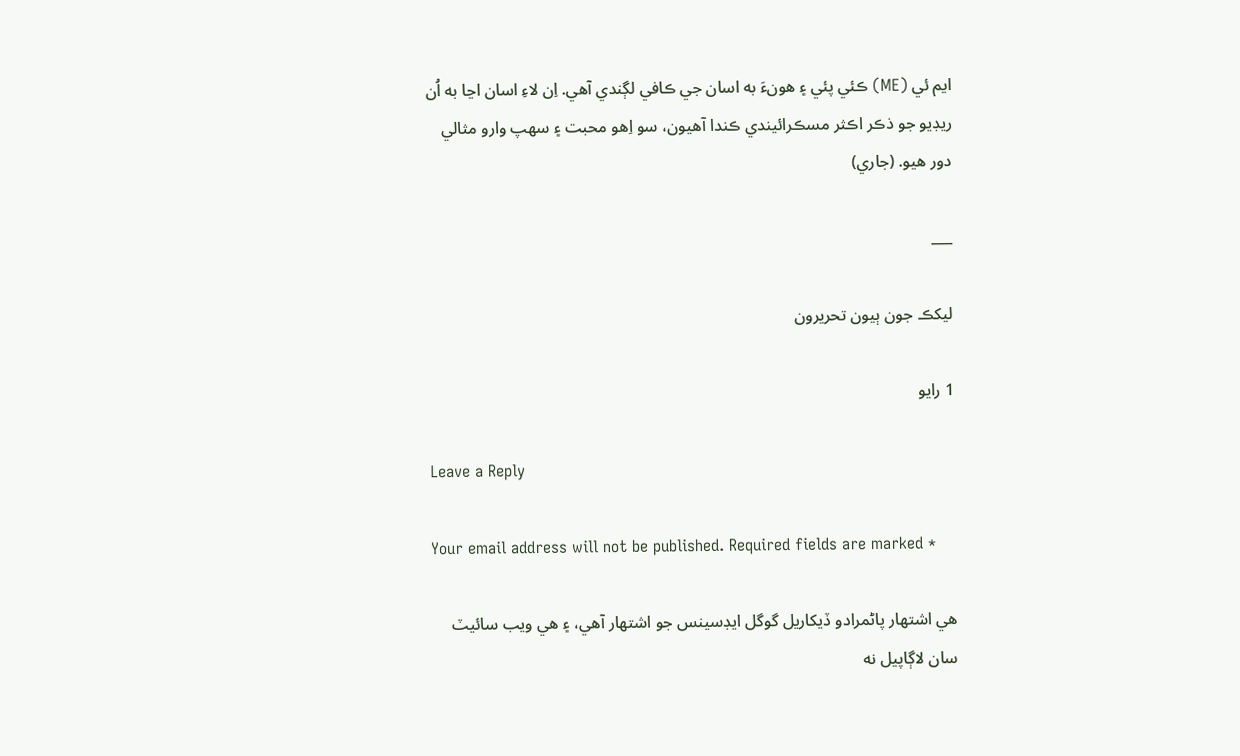ايم ئي (ME) ڪئي پئي ۽ هونءَ به اسان جي ڪافي لڳندي آهي. اِن لاءِ اسان اڃا به اُن ريڊيو جو ذڪر اڪثر مسڪرائيندي ڪندا آهيون، سو اِهو محبت ۽ سهپ وارو مثالي دور هيو. (جاري)

___

ليکڪ جون ٻيون تحريرون

1 رايو

Leave a Reply

Your email address will not be published. Required fields are marked *

هي اشتهار پاڻمرادو ڏيکاريل گوگل ايڊسينس جو اشتهار آهي، ۽ هي ويب سائيٽ سان لاڳاپيل نه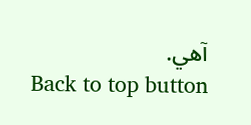آهي.
Back to top button